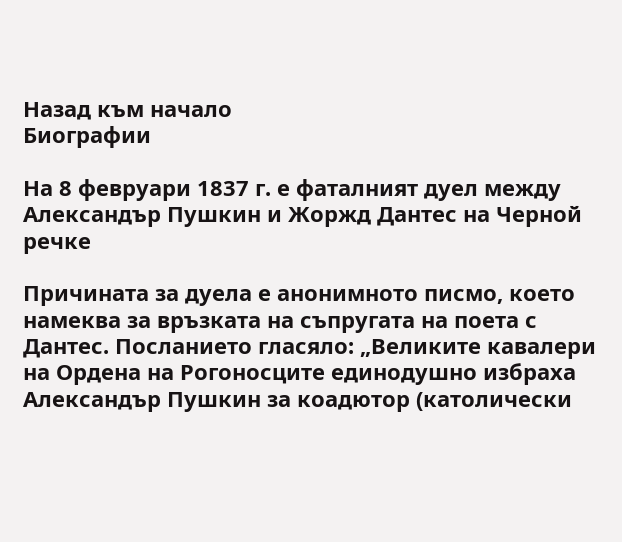Назад към начало
Биографии

На 8 февруари 1837 г. е фаталният дуел между Александър Пушкин и Жоржд Дантес на Черной речке

Причината за дуела е анонимното писмо, което намеква за връзката на съпругата на поета с Дантес. Посланието гласяло: „Великите кавалери на Ордена на Рогоносците единодушно избраха Александър Пушкин за коадютор (католически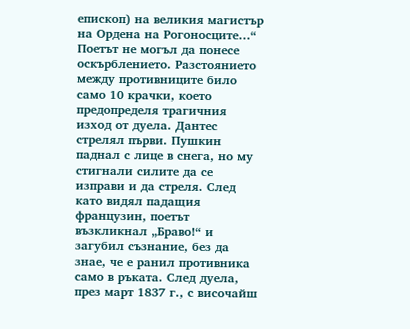епископ) на великия магистър на Ордена на Рогоносците…“ Поетът не могъл да понесе оскърблението. Разстоянието между противниците било само 10 крачки, което предопределя трагичния изход от дуела. Дантес стрелял първи. Пушкин паднал с лице в снега, но му стигнали силите да се изправи и да стреля. След като видял падащия французин, поетът възкликнал „Браво!“ и загубил съзнание, без да знае, че е ранил противника само в ръката. След дуела, през март 1837 г., с височайш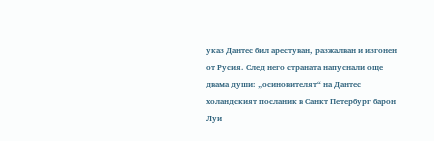указ Дантес бил арестуван, разжалван и изгонен от Русия. След него страната напуснали още двама души: „осиновителят“ на Дантес холандският посланик в Санкт Петербург барон Луи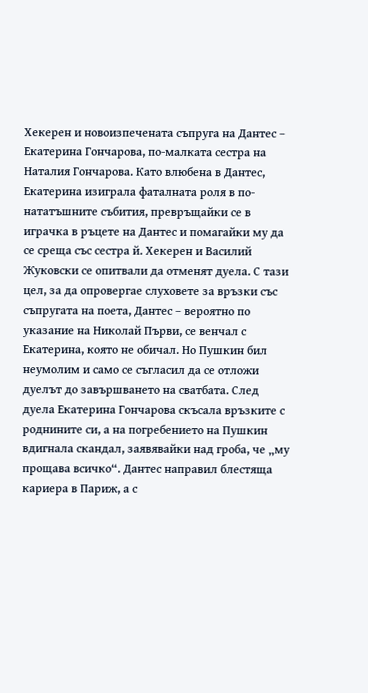Хекерен и новоизпечената съпруга на Дантес – Екатерина Гончарова, по-малката сестра на Наталия Гончарова. Като влюбена в Дантес, Екатерина изиграла фаталната роля в по-нататъшните събития, превръщайки се в играчка в ръцете на Дантес и помагайки му да се среща със сестра й. Хекерен и Василий Жуковски се опитвали да отменят дуела. С тази цел, за да опровергае слуховете за връзки със съпругата на поета, Дантес – вероятно по указание на Николай Първи, се венчал с Екатерина, която не обичал. Но Пушкин бил неумолим и само се съгласил да се отложи дуелът до завършването на сватбата. След дуела Екатерина Гончарова скъсала връзките с роднините си, а на погребението на Пушкин вдигнала скандал, заявявайки над гроба, че „му прощава всичко“. Дантес направил блестяща кариера в Париж, а с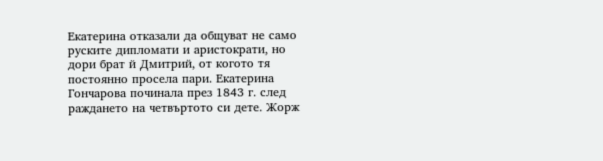Екатерина отказали да общуват не само руските дипломати и аристократи, но дори брат й Дмитрий, от когото тя постоянно просела пари. Екатерина Гончарова починала през 1843 г. след раждането на четвъртото си дете. Жорж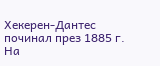Хекерен-Дантес починал през 1885 г. На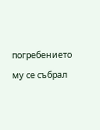погребението му се събрал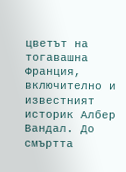цветът на тогавашна Франция, включително и известният историк Албер Вандал. До смъртта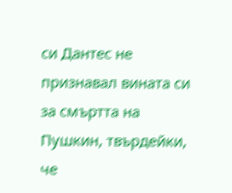си Дантес не признавал вината си за смъртта на Пушкин, твърдейки, че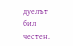дуелът бил честен.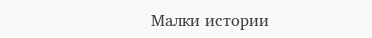Малки истории